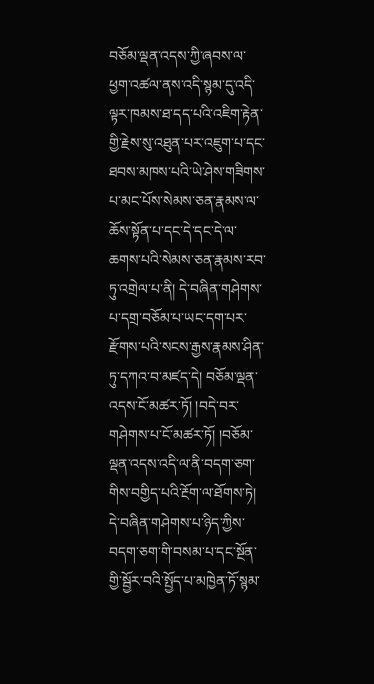བཅོམ་ལྡན་འདས་ཀྱི་ཞབས་ལ་ཕྱག་འཚལ་ནས་འདི་སྙམ་དུ་འདི་ལྟར་ཁམས་ཐ་དད་པའི་འཇིག་རྟེན་གྱི་རྗེས་སུ་འཐུན་པར་འཇུག་པ་དང་ཐབས་མཁས་པའི་ཡེ་ཤེས་གཟིགས་པ་མང་པོས་སེམས་ཅན་རྣམས་ལ་ཆོས་སྟོན་པ་དང་དེ་དང་དེ་ལ་ཆགས་པའི་སེམས་ཅན་རྣམས་རབ་ཏུ་འགྲེལ་པ་ནི། དེ་བཞིན་གཤེགས་པ་དགྲ་བཅོམ་པ་ཡང་དག་པར་རྫོགས་པའི་སངས་རྒྱས་རྣམས་ཤིན་ཏུ་དཀའ་བ་མཛད་དེ། བཅོམ་ལྡན་འདས་ངོ་མཚར་ཏོ། །བདེ་བར་གཤེགས་པ་ངོ་མཚར་ཏོ། །བཅོམ་ལྡན་འདས་འདི་ལ་ནི་བདག་ཅག་གིས་བགྱིད་པའི་རྔོག་ལ་ཐོགས་ཏེ། དེ་བཞིན་གཤེགས་པ་ཉིད་ཀྱིས་བདག་ཅག་གི་བསམ་པ་དང་སྔོན་གྱི་སྦྱོར་བའི་སྤྱོད་པ་མཁྱེན་ཏོ་སྙམ་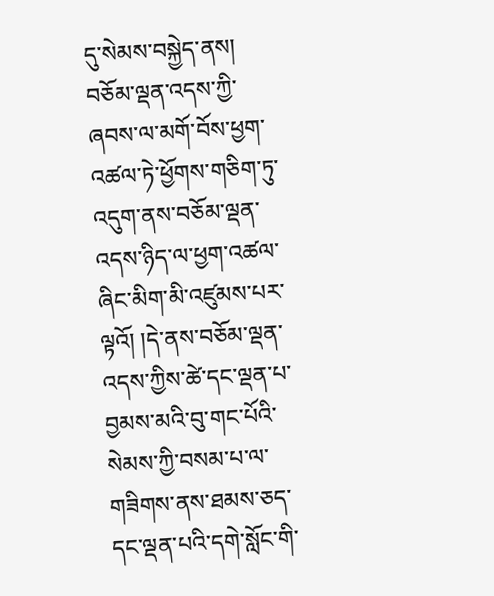དུ་སེམས་བསྐྱེད་ནས། བཅོམ་ལྡན་འདས་ཀྱི་ཞབས་ལ་མགོ་བོས་ཕྱག་འཚལ་ཏེ་ཕྱོགས་གཅིག་ཏུ་འདུག་ནས་བཅོམ་ལྡན་འདས་ཉིད་ལ་ཕྱག་འཚལ་ཞིང་མིག་མི་འཛུམས་པར་ལྟའོ། །དེ་ནས་བཅོམ་ལྡན་འདས་ཀྱིས་ཚེ་དང་ལྡན་པ་བྱམས་མའི་བུ་གང་པོའི་སེམས་ཀྱི་བསམ་པ་ལ་གཟིགས་ནས་ཐམས་ཅད་དང་ལྡན་པའི་དགེ་སློང་གི་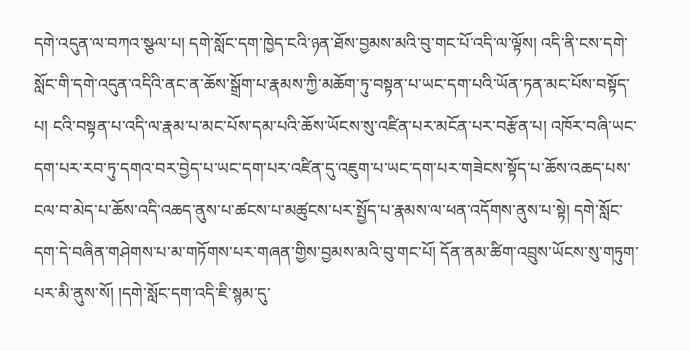དགེ་འདུན་ལ་བཀའ་སྩལ་པ། དགེ་སློང་དག་ཁྱེད་ངའི་ཉན་ཐོས་བྱམས་མའི་བུ་གང་པོ་འདི་ལ་ལྟོས། འདི་ནི་ངས་དགེ་སློང་གི་དགེ་འདུན་འདིའི་ནང་ན་ཆོས་སྒྲོག་པ་རྣམས་ཀྱི་མཆོག་ཏུ་བསྟན་པ་ཡང་དག་པའི་ཡོན་ཏན་མང་པོས་བསྟོད་པ། ངའི་བསྟན་པ་འདི་ལ་རྣམ་པ་མང་པོས་དམ་པའི་ཆོས་ཡོངས་སུ་འཛིན་པར་མངོན་པར་བརྩོན་པ། འཁོར་བཞི་ཡང་དག་པར་རབ་ཏུ་དགའ་བར་བྱེད་པ་ཡང་དག་པར་འཛིན་དུ་འཇུག་པ་ཡང་དག་པར་གཟེངས་སྟོད་པ་ཆོས་འཆད་པས་ངལ་བ་མེད་པ་ཆོས་འདི་འཆད་ནུས་པ་ཚངས་པ་མཚུངས་པར་སྤྱོད་པ་རྣམས་ལ་ཕན་འདོགས་ནུས་པ་སྟེ། དགེ་སློང་དག་དེ་བཞིན་གཤེགས་པ་མ་གཏོགས་པར་གཞན་གྱིས་བྱམས་མའི་བུ་གང་པོ། དོན་ནམ་ཚིག་འབྲུས་ཡོངས་སུ་གཏུག་པར་མི་ནུས་སོ། །དགེ་སློང་དག་འདི་ཇི་སྙམ་དུ་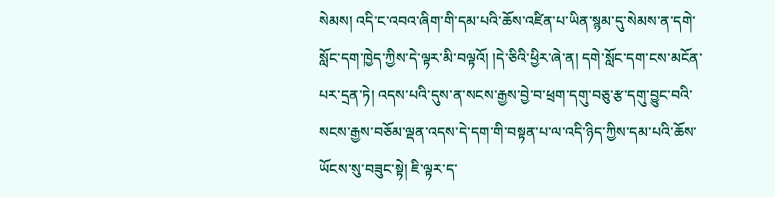སེམས། འདི་ང་འབའ་ཞིག་གི་དམ་པའི་ཆོས་འཛིན་པ་ཡིན་སྙམ་དུ་སེམས་ན་དགེ་སློང་དག་ཁྱེད་ཀྱིས་དེ་ལྟར་མི་བལྟའོ། །དེ་ཅིའི་ཕྱིར་ཞེ་ན། དགེ་སློང་དག་ངས་མངོན་པར་དྲན་ཏེ། འདས་པའི་དུས་ན་སངས་རྒྱས་བྱེ་བ་ཕྲག་དགུ་བཅུ་རྩ་དགུ་བྱུང་བའི་སངས་རྒྱས་བཅོམ་ལྡན་འདས་དེ་དག་གི་བསྟན་པ་ལ་འདི་ཉིད་ཀྱིས་དམ་པའི་ཆོས་ཡོངས་སུ་བཟུང་སྟེ། ཇི་ལྟར་ད་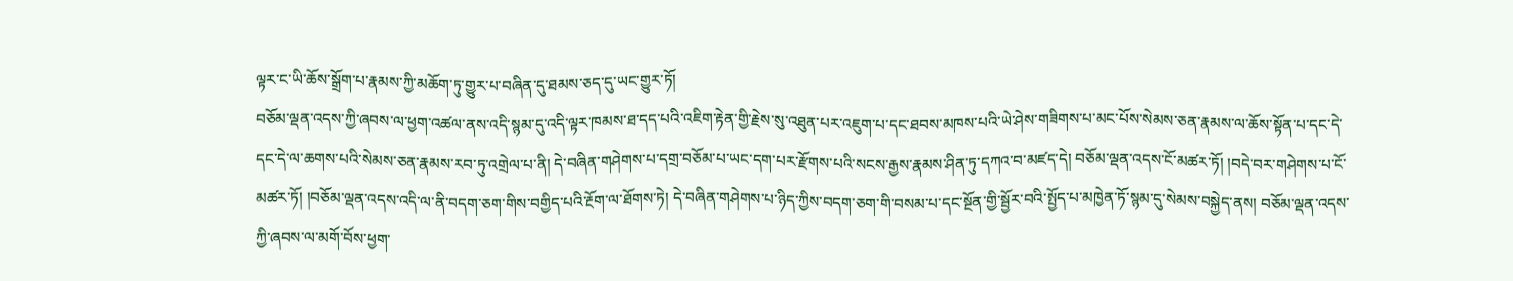ལྟར་ང་ཡི་ཆོས་སྒྲོག་པ་རྣམས་ཀྱི་མཆོག་ཏུ་གྱུར་པ་བཞིན་དུ་ཐམས་ཅད་དུ་ཡང་གྱུར་ཏོ།
བཅོམ་ལྡན་འདས་ཀྱི་ཞབས་ལ་ཕྱག་འཚལ་ནས་འདི་སྙམ་དུ་འདི་ལྟར་ཁམས་ཐ་དད་པའི་འཇིག་རྟེན་གྱི་རྗེས་སུ་འཐུན་པར་འཇུག་པ་དང་ཐབས་མཁས་པའི་ཡེ་ཤེས་གཟིགས་པ་མང་པོས་སེམས་ཅན་རྣམས་ལ་ཆོས་སྟོན་པ་དང་དེ་དང་དེ་ལ་ཆགས་པའི་སེམས་ཅན་རྣམས་རབ་ཏུ་འགྲེལ་པ་ནི། དེ་བཞིན་གཤེགས་པ་དགྲ་བཅོམ་པ་ཡང་དག་པར་རྫོགས་པའི་སངས་རྒྱས་རྣམས་ཤིན་ཏུ་དཀའ་བ་མཛད་དེ། བཅོམ་ལྡན་འདས་ངོ་མཚར་ཏོ། །བདེ་བར་གཤེགས་པ་ངོ་མཚར་ཏོ། །བཅོམ་ལྡན་འདས་འདི་ལ་ནི་བདག་ཅག་གིས་བགྱིད་པའི་རྔོག་ལ་ཐོགས་ཏེ། དེ་བཞིན་གཤེགས་པ་ཉིད་ཀྱིས་བདག་ཅག་གི་བསམ་པ་དང་སྔོན་གྱི་སྦྱོར་བའི་སྤྱོད་པ་མཁྱེན་ཏོ་སྙམ་དུ་སེམས་བསྐྱེད་ནས། བཅོམ་ལྡན་འདས་ཀྱི་ཞབས་ལ་མགོ་བོས་ཕྱག་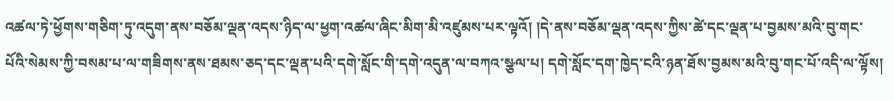འཚལ་ཏེ་ཕྱོགས་གཅིག་ཏུ་འདུག་ནས་བཅོམ་ལྡན་འདས་ཉིད་ལ་ཕྱག་འཚལ་ཞིང་མིག་མི་འཛུམས་པར་ལྟའོ། །དེ་ནས་བཅོམ་ལྡན་འདས་ཀྱིས་ཚེ་དང་ལྡན་པ་བྱམས་མའི་བུ་གང་པོའི་སེམས་ཀྱི་བསམ་པ་ལ་གཟིགས་ནས་ཐམས་ཅད་དང་ལྡན་པའི་དགེ་སློང་གི་དགེ་འདུན་ལ་བཀའ་སྩལ་པ། དགེ་སློང་དག་ཁྱེད་ངའི་ཉན་ཐོས་བྱམས་མའི་བུ་གང་པོ་འདི་ལ་ལྟོས།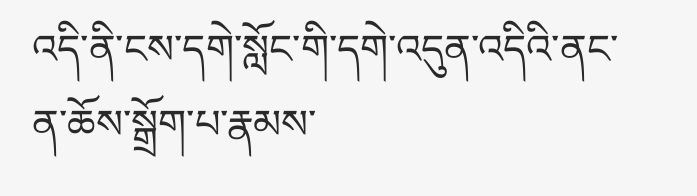འདི་ནི་ངས་དགེ་སློང་གི་དགེ་འདུན་འདིའི་ནང་ན་ཆོས་སྒྲོག་པ་རྣམས་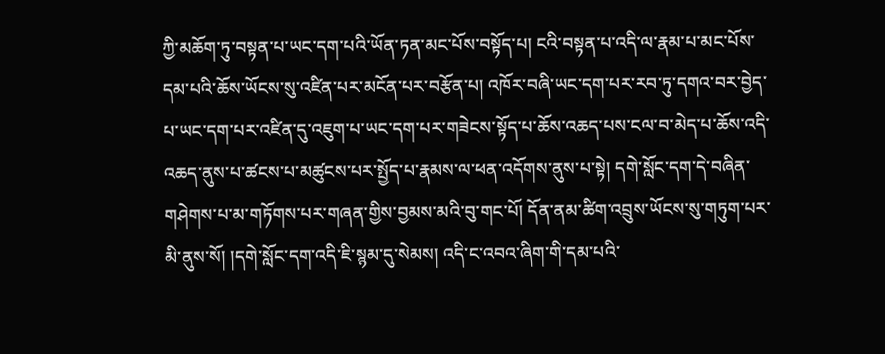ཀྱི་མཆོག་ཏུ་བསྟན་པ་ཡང་དག་པའི་ཡོན་ཏན་མང་པོས་བསྟོད་པ། ངའི་བསྟན་པ་འདི་ལ་རྣམ་པ་མང་པོས་དམ་པའི་ཆོས་ཡོངས་སུ་འཛིན་པར་མངོན་པར་བརྩོན་པ། འཁོར་བཞི་ཡང་དག་པར་རབ་ཏུ་དགའ་བར་བྱེད་པ་ཡང་དག་པར་འཛིན་དུ་འཇུག་པ་ཡང་དག་པར་གཟེངས་སྟོད་པ་ཆོས་འཆད་པས་ངལ་བ་མེད་པ་ཆོས་འདི་འཆད་ནུས་པ་ཚངས་པ་མཚུངས་པར་སྤྱོད་པ་རྣམས་ལ་ཕན་འདོགས་ནུས་པ་སྟེ། དགེ་སློང་དག་དེ་བཞིན་གཤེགས་པ་མ་གཏོགས་པར་གཞན་གྱིས་བྱམས་མའི་བུ་གང་པོ། དོན་ནམ་ཚིག་འབྲུས་ཡོངས་སུ་གཏུག་པར་མི་ནུས་སོ། །དགེ་སློང་དག་འདི་ཇི་སྙམ་དུ་སེམས། འདི་ང་འབའ་ཞིག་གི་དམ་པའི་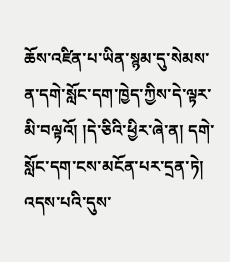ཆོས་འཛིན་པ་ཡིན་སྙམ་དུ་སེམས་ན་དགེ་སློང་དག་ཁྱེད་ཀྱིས་དེ་ལྟར་མི་བལྟའོ། །དེ་ཅིའི་ཕྱིར་ཞེ་ན། དགེ་སློང་དག་ངས་མངོན་པར་དྲན་ཏེ། འདས་པའི་དུས་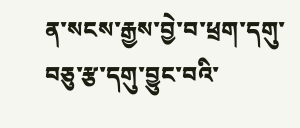ན་སངས་རྒྱས་བྱེ་བ་ཕྲག་དགུ་བཅུ་རྩ་དགུ་བྱུང་བའི་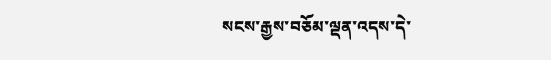སངས་རྒྱས་བཅོམ་ལྡན་འདས་དེ་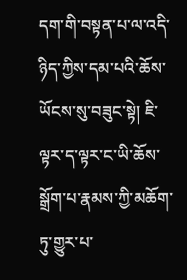དག་གི་བསྟན་པ་ལ་འདི་ཉིད་ཀྱིས་དམ་པའི་ཆོས་ཡོངས་སུ་བཟུང་སྟེ། ཇི་ལྟར་ད་ལྟར་ང་ཡི་ཆོས་སྒྲོག་པ་རྣམས་ཀྱི་མཆོག་ཏུ་གྱུར་པ་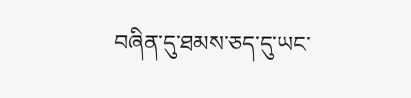བཞིན་དུ་ཐམས་ཅད་དུ་ཡང་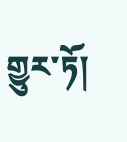གྱུར་ཏོ།